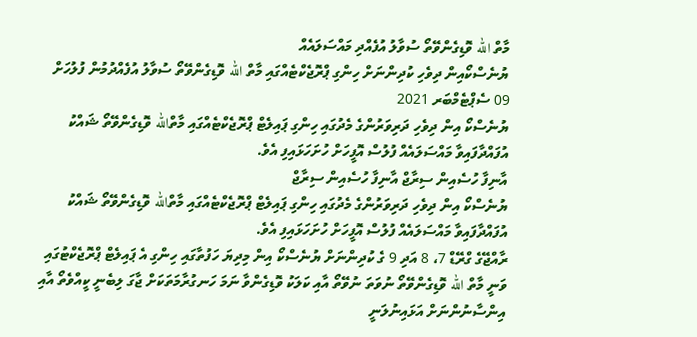މާތް الله ވޮޑިގެންވޭތޯ ސުވާލު އުފެއްދި މައްސަލައެއް
ޔުނެސްކޯއިން ދިވެހި ކުދިންނަށް ހިންގި ޕްރޮޖެކްޓެއްގައި މާތް الله ވޮޑިގެންވޭތޯ ސުވާލު އުފެއްދުމުން ފުލުހަށް
09 ސެޕްޓެމްބަރ 2021
ޔުނެސްކޯ އިން ދިވެހި ދަރިވަރުންގެ މެދުގައި ހިންގި ޕައިލެޓް ޕްރޮޖެކްޓެއްގައި މާތްالله ވޮޑިގެންވޭތޯ ޝައްކު އުފައްދާފައިވާ މައްސަލައެއް ފުލުސް އޮފީހަށް ހުށަހަޅައިފި އެވެ.
އާނިފާ ހުސެއިން ސިރާޖް އާނިފާ ހުސެއިން ސިރާޖް
ޔުނެސްކޯ އިން ދިވެހި ދަރިވަރުންގެ މެދުގައި ހިންގި ޕައިލެޓް ޕްރޮޖެކްޓެއްގައި މާތްالله ވޮޑިގެންވޭތޯ ޝައްކު އުފައްދާފައިވާ މައްސަލައެއް ފުލުސް އޮފީހަށް ހުށަހަޅައިފި އެވެ.
ރާއްޖޭގެ ގްރޭޑް 7، 8 އަދި 9 ގެ ކުދިންނަށް ޔުނެސްކޯ އިން މިދިޔަ ހަފުތާގައި ހިންގި އެ ޕައިލެޓް ޕްރޮޖެކްޓުގައި ވަނީ މާތް الله ވޮޑިގެންވޭތޯ ނުވަތަ ނުވޭތޯ އާއި ކަލަކު ވޮޑިގެންވާ ނަމަ ހަނގުރާމަތަކަށް ޖާގަ ލިބެނީ ކީއްވެތޯ އާއި އިންސާނުންނަށް އަޅައިނުލަނީ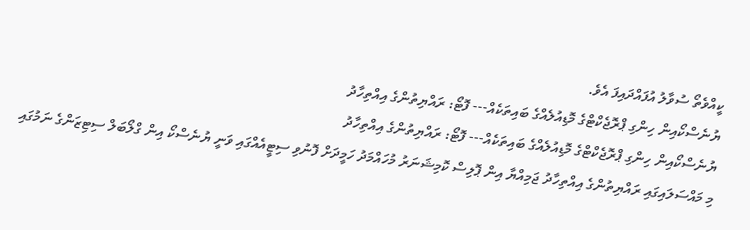ކީއްވެތޯ ސުވާލު އުފައްދައިފަ އެވެ.
ޔުނެސްކޯއިން ހިންގި ޕްރޮޖެކްޓްގެ މޮޑިއުލެއްގެ ބައިތަކެއް--- ފޮޓޯ: ރައްޔިތުންގެ އިއްތިހާދު
ޔުނެސްކޯއިން ހިންގި ޕްރޮޖެކްޓްގެ މޮޑިއުލެއްގެ ބައިތަކެއް--- ފޮޓޯ: ރައްޔިތުންގެ އިއްތިހާދު
މި މައްސަލައިގައި ރައްޔިތުންގެ އިއްތިހާދު ޖަމިއްޔާ އިން ޕޮލިސް ކޮމިޝަނަރު މުހައްމަދު ހަމީދަށް ފޮނުވި ސިޓީއެއްގައި ވަނީ ޔުނެސްކޯ އިން ގްލޯބަލް ސިޓިޒަންގެ ނަމުގައި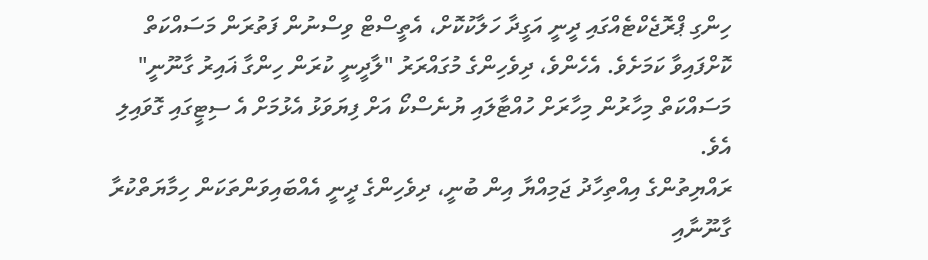ހިންގި ޕްރޮޖެކްޓެއްގައި ދީނީ އަގީދާ ހަލާކުކޮށް، އެތީސްޓް ވިސްނުން ފަތުރަން މަސައްކަތް ކޮށްފައިވާ ކަމަށެވެ. އެހެންވެ، ދިވެހިންގެ މުގައްރަރު "ލާދީނީ ކުރަން ހިންގާ ޣައިރު ގާނޫނީ" މަސައްކަތް މިހާރުން މިހާރަށް ހުއްޓާލައި ޔުނެސްކޯ އަށް ފިޔަވަޅު އެޅުމަށް އެ ސިޓީގައި ގޮވައިލި އެވެ.
ރައްޔިތުންގެ އިއްތިހާދު ޖަމިއްޔާ އިން ބުނީ، ދިވެހިންގެ ދީނީ އެއްބައިވަންތަކަން ހިމާޔަތްކުރާ ގާނޫނާއި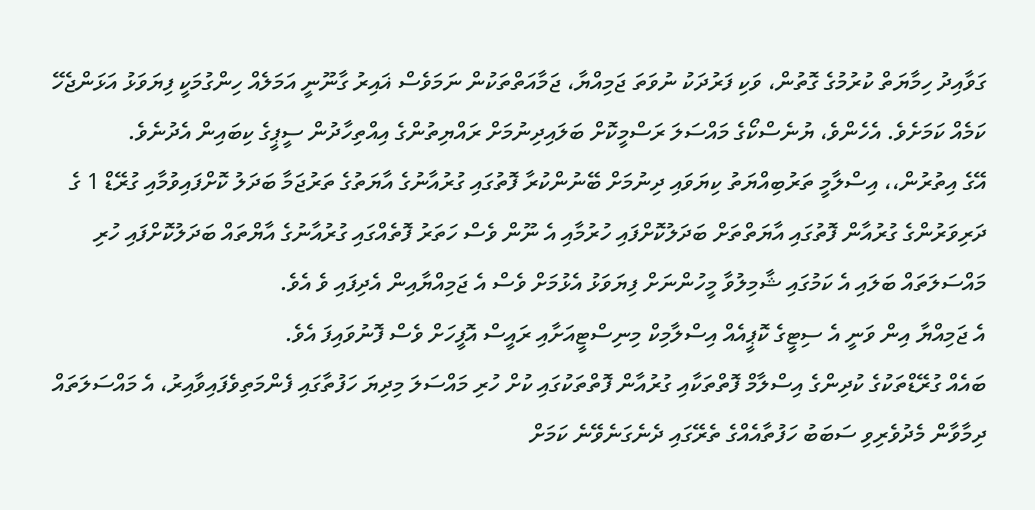ގަވާއިދު ހިމާޔަތް ކުރުމުގެ ގޮތުން، ވަކި ފަރުދަކު ނުވަތަ ޖަމިއްޔާ، ޖަމާއަތްތަކުން ނަމަވެސް ޣައިރު ގާނޫނީ އަމަލެއް ހިންގުމަކީ ފިޔަވަޅު އަޅަންޖެހޭ ކަމެއް ކަމަށެވެ. އެހެންވެ، ޔުނެސްކޯގެ މައްސަލަ ރަސްމީކޮށް ބަލައިދިނުމަށް ރައްޔިތުންގެ އިއްތިހާދުން ސީޕީގެ ކިބައިން އެދުނެވެ.
އޭގެ އިތުރުން،، އިސްލާމީ ތަރުބިއްޔަތު ކިޔަވައި ދިނުމަށް ބޭނުންކުރާ ފޮތުގައި ގުރުއާނުގެ އާޔަތުގެ ތަރުޖަމާ ބަދަލު ކޮށްފައިވުމާއި ގުރޭޑް 1 ގެ ދަރިވަރުންގެ ގުރުއާން ފޮތުގައި އާޔަތްތަށް ބަދަލުކޮށްފައި ހުރުމާއި އެ ނޫން ވެސް ހަތަރު ފޮތެއްގައި ގުރުއާނުގެ އާޔްތައް ބަދަލުކޮށްފައި ހުރި މައްސަލަތައް ބަލައި އެ ކަމުގައި ޝާމިލުވާ މީހުންނަށް ފިޔަވަޅު އެޅުމަށް ވެސް އެ ޖަމިއްޔާއިން އެދިފައި ވެ އެވެ.
އެ ޖަމިއްޔާ އިން ވަނީ އެ ސިޓީގެ ކޮޕީއެއް އިސްލާމިކް މިނިސްޓީއަށާއި ރައީސް އޮފީހަށް ވެސް ފޮނުވައިފަ އެވެ.
ބައެއް ގުރޭޑްތަކުގެ ކުދިންގެ އިސްލާމް ފޮތްތަކާއި ގުރުއާން ފޮތްތަކުގައި ކުށް ހުރި މައްސަލަ މިދިޔަ ހަފުތާގައި ފެންމަތިވެފައިވާއިރު، އެ މައްސަލަތައް ދިމާވާން މެދުވެރިވި ސަބަބު ހަފުތާއެއްގެ ތެރޭގައި ދެނެގަނެވޭނެ ކަމަށް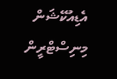އެޑިއުކޭޝަން މިނިސްޓްރީން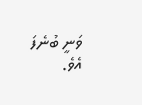ވަނީ ބުނެފަ އެވެ.